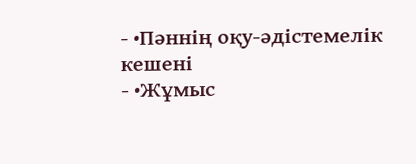- •Пәннің оқу-әдістемелік кешені
- •Жұмыс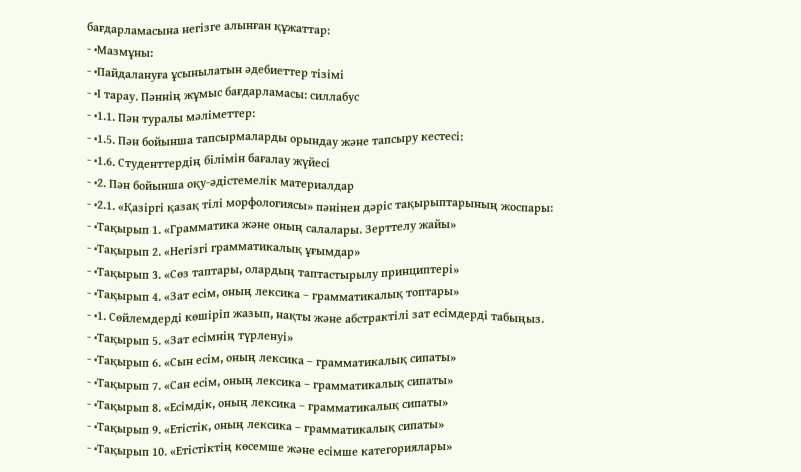бағдарламасына негізге алынған құжаттар:
- •Мазмұны:
- •Пайдалануға ұсынылатын әдебиеттер тізімі
- •І тарау. Пәннің жұмыс бағдарламасы: силлабус
- •1.1. Пән туралы мәліметтер:
- •1.5. Пән бойынша тапсырмаларды орындау және тапсыру кестесі:
- •1.6. Студенттердің білімін бағалау жүйесі
- •2. Пән бойынша оқу-әдістемелік материалдар
- •2.1. «Қазіргі қазақ тілі морфологиясы» пәнінен дәріс тақырыптарының жоспары:
- •Тақырып 1. «Грамматика және оның салалары. Зерттелу жайы»
- •Тақырып 2. «Негізгі грамматикалық ұғымдар»
- •Тақырып 3. «Сөз таптары, олардың таптастырылу принциптері»
- •Тақырып 4. «Зат есім, оның лексика – грамматикалық топтары»
- •1. Сөйлемдердi көшiрiп жазып, нақты және абстрактiлi зат есiмдердi табыңыз.
- •Тақырып 5. «Зат есімнің түрленуі»
- •Тақырып 6. «Сын есім, оның лексика – грамматикалық сипаты»
- •Тақырып 7. «Сан есім, оның лексика – грамматикалық сипаты»
- •Тақырып 8. «Есімдік, оның лексика – грамматикалық сипаты»
- •Тақырып 9. «Етістік, оның лексика – грамматикалық сипаты»
- •Тақырып 10. «Етістіктің көсемше және есімше категориялары»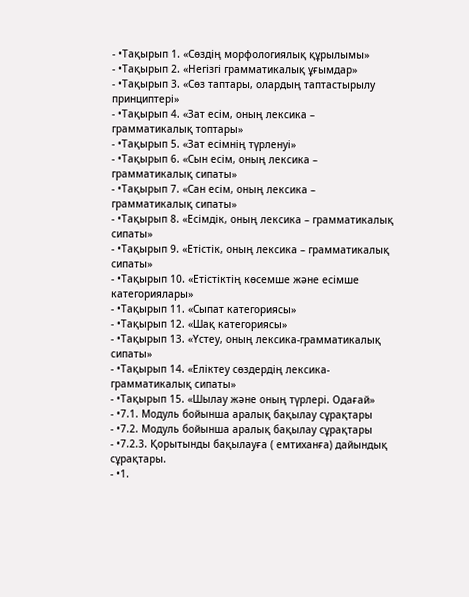- •Тақырып 1. «Сөздің морфологиялық құрылымы»
- •Тақырып 2. «Негізгі грамматикалық ұғымдар»
- •Тақырып 3. «Сөз таптары, олардың таптастырылу принциптері»
- •Тақырып 4. «Зат есім, оның лексика – грамматикалық топтары»
- •Тақырып 5. «Зат есімнің түрленуі»
- •Тақырып 6. «Сын есім, оның лексика – грамматикалық сипаты»
- •Тақырып 7. «Сан есім, оның лексика – грамматикалық сипаты»
- •Тақырып 8. «Есімдік, оның лексика – грамматикалық сипаты»
- •Тақырып 9. «Етістік, оның лексика – грамматикалық сипаты»
- •Тақырып 10. «Етістіктің көсемше және есімше категориялары»
- •Тақырып 11. «Сыпат категориясы»
- •Тақырып 12. «Шақ категориясы»
- •Тақырып 13. «Үстеу, оның лексика-грамматикалық сипаты»
- •Тақырып 14. «Еліктеу сөздердің лексика-грамматикалық сипаты»
- •Тақырып 15. «Шылау және оның түрлері. Одағай»
- •7.1. Модуль бойынша аралық бақылау сұрақтары
- •7.2. Модуль бойынша аралық бақылау сұрақтары
- •7.2.3. Қорытынды бақылауға ( емтиханға) дайындық сұрақтары.
- •1.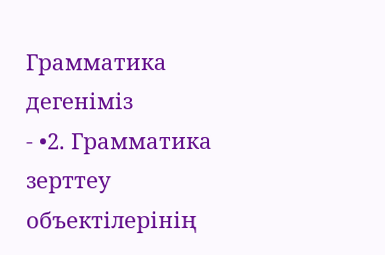Грамматика дегеніміз
- •2. Грамматика зерттеу объектілерінің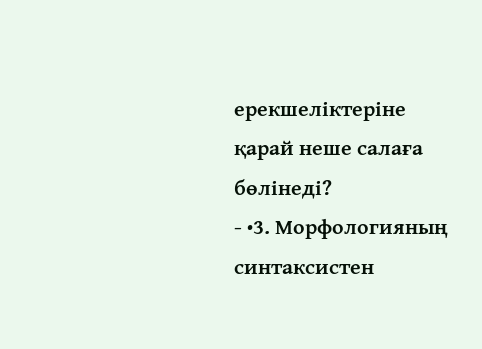ерекшеліктеріне қарай неше салаға бөлінеді?
- •3. Морфологияның синтаксистен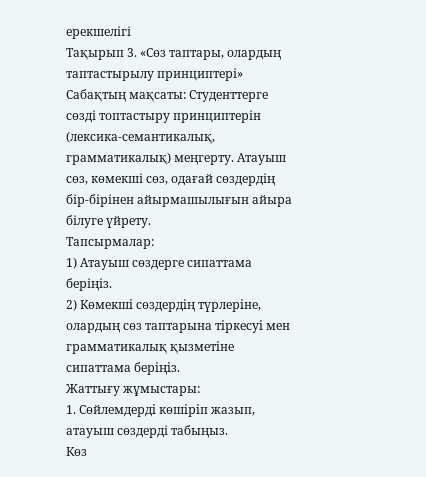ерекшелігі
Тақырып 3. «Сөз таптары, олардың таптастырылу принциптері»
Сабақтың мақсаты: Студенттерге сөзді топтастыру принциптерін (лексика-семантикалық, грамматикалық) меңгерту. Атауыш сөз, көмекші сөз, одағай сөздердің бір-бірінен айырмашылығын айыра білуге үйрету.
Тапсырмалар:
1) Атауыш сөздерге сипаттама беріңіз.
2) Көмекшi сөздердiң түрлерiне, олардың сөз таптарына тiркесуi мен грамматикалық қызметiне сипаттама берiңiз.
Жаттығу жұмыстары:
1. Сөйлемдердi көшiрiп жазып, атауыш сөздерді табыңыз.
Көз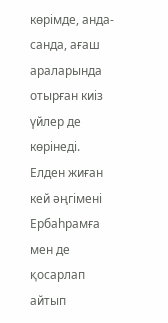көрiмде, анда-санда, ағаш араларында отырған киiз үйлер де көрiнедi. Елден жиған кей әңгiменi Ербаһрамға мен де қосарлап айтып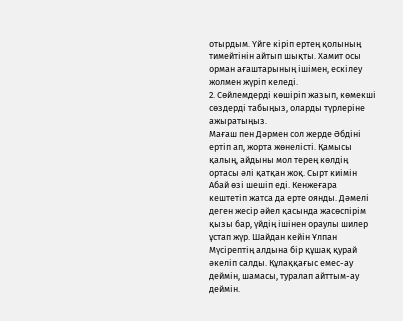отырдым. Үйге кiрiп ертең қолының тимейтiнiн айтып шықты. Хамит осы орман ағаштарының iшiмен, ескiлеу жолмен жүрiп келедi.
2. Сөйлемдердi көшiрiп жазып, көмекшi сөздердi табыңыз, оларды түрлерiне ажыратыңыз.
Мағаш пен Дәрмен сол жерде Әбдiнi ертiп ап, жорта жөнелiстi. Қамысы қалың, айдыны мол терең көлдiң ортасы әлi қатқан жоқ. Сырт киiмiн Абай өзi шешiп едi. Кенжеғара кештетiп жатса да ерте оянды. Дәмелi деген жесiр әйел қасында жасөспiрiм қызы бар, үйдiң iшiнен ораулы шилер ұстап жүр. Шайдан кейiн Ұлпан Мүсiрептiң алдына бiр құшақ қурай әкелiп салды. Құлаққағыс емес-ау деймiн, шамасы, туралап айттым-ау деймiн.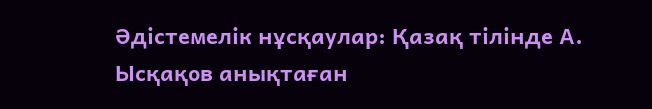Әдістемелік нұсқаулар: Қазақ тілінде А. Ысқақов анықтаған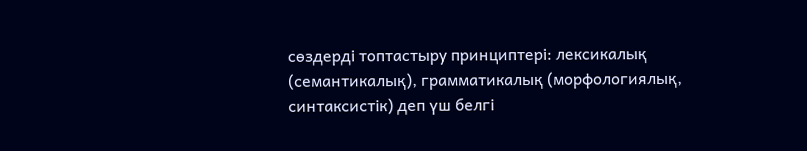сөздерді топтастыру принциптері: лексикалық (семантикалық), грамматикалық (морфологиялық, синтаксистік) деп үш белгі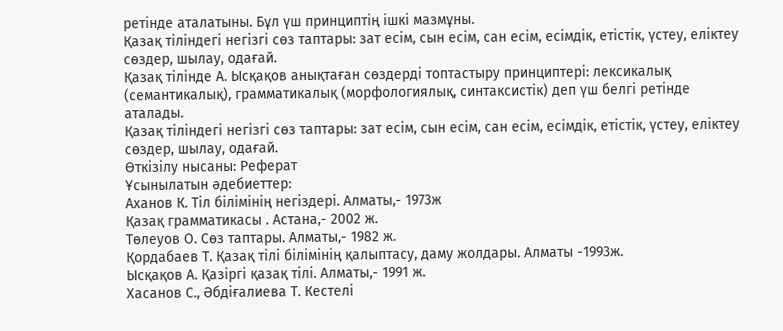ретінде аталатыны. Бұл үш принциптің ішкі мазмұны.
Қазақ тіліндегі негізгі сөз таптары: зат есім, сын есім, сан есім, есімдік, етістік, үстеу, еліктеу сөздер, шылау, одағай.
Қазақ тілінде А. Ысқақов анықтаған сөздерді топтастыру принциптері: лексикалық (семантикалық), грамматикалық (морфологиялық, синтаксистік) деп үш белгі ретінде аталады.
Қазақ тіліндегі негізгі сөз таптары: зат есім, сын есім, сан есім, есімдік, етістік, үстеу, еліктеу сөздер, шылау, одағай.
Өткізілу нысаны: Реферат
Ұсынылатын әдебиеттер:
Аханов К. Тіл білімінің негіздері. Алматы,- 1973ж
Қазақ грамматикасы . Астана,- 2002 ж.
Төлеуов О. Сөз таптары. Алматы,- 1982 ж.
Қордабаев Т. Қазақ тілі білімінің қалыптасу, даму жолдары. Алматы -1993ж.
Ысқақов А. Қазіргі қазақ тілі. Алматы,- 1991 ж.
Хасанов С., Әбдіғалиева Т. Кестелі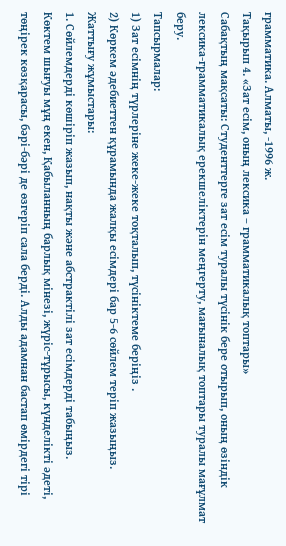грамматика. Алматы, -1996 ж.
Тақырып 4. «Зат есім, оның лексика – грамматикалық топтары»
Сабақтың мақсаты: Студенттерге зат есім туралы түсінік бере отырып, оның өзіндік лексика-грамматикалық ерекшеліктерін меңгерту, мағыналық топтары туралы мағұлмат беру.
Тапсырмалар:
1) Зат есiмнiң түрлерiне жеке-жеке тоқталып, түсiнiктеме берiңiз .
2) Көркем әдебиеттен құрамында жалқы есiмдерi бар 5-6 сөйлем терiп жазыңыз.
Жаттығу жұмыстары:
1. Сөйлемдердi көшiрiп жазып, нақты және абстрактiлi зат есiмдердi табыңыз.
Көктем шығуы мұң екен, Қабыланның барлық мiнезi, жүрiс-тұрысы, күнделiктi әдетi, төңірек көзқарасы, бәрi-бәрi де өзгерiп сала бердi. Алды адамнан бастап өмiрдегi тiрi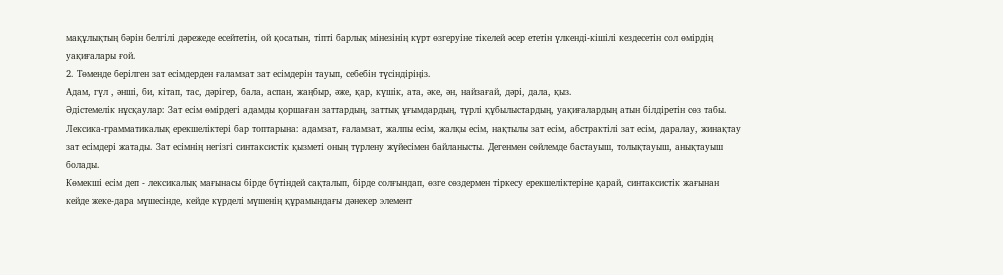мақұлықтың бәрiн белгiлi дәрежеде есейтетiн, ой қосатын, тiптi барлық мiнезiнiң күрт өзгеруiне тiкелей әсер ететiн үлкендi-кiшiлi кездесетiн сол өмiрдiң уақиғалары ғой.
2. Төменде берiлген зат есiмдерден ғаламзат зат есiмдерiн тауып, себебiн түсiндiрiңiз.
Адам, гүл , әншi, би, кiтап, тас, дәрiгер, бала, аспан, жаңбыр, әже, қар, күшiк, ата, әке, ән, найзағай, дәрi, дала, қыз.
Әдістемелік нұсқаулар: Зат есім өмірдегі адамды қоршаған заттардың, заттық ұғымдардың, түрлі құбылыстардың, уақиғалардың атын білдіретін сөз табы. Лексика-грамматикалық ерекшеліктері бар топтарына: адамзат, ғаламзат, жалпы есім, жалқы есім, нақтылы зат есім, абстрактілі зат есім, даралау, жинақтау зат есімдері жатады. Зат есімнің негізгі синтаксистік қызметі оның түрлену жүйесімен байланысты. Дегенмен сөйлемде бастауыш, толықтауыш, анықтауыш болады.
Көмекші есім деп - лексикалық мағынасы бірде бүтіндей сақталып, бірде солғындап, өзге сөздермен тіркесу ерекшеліктеріне қарай, синтаксистік жағынан кейде жеке-дара мүшесінде, кейде күрделі мүшенің құрамындағы дәнекер элемент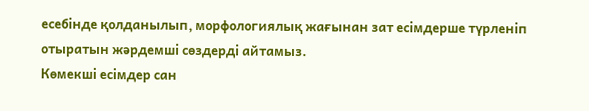есебінде қолданылып, морфологиялық жағынан зат есімдерше түрленіп отыратын жәрдемші сөздерді айтамыз.
Көмекші есімдер сан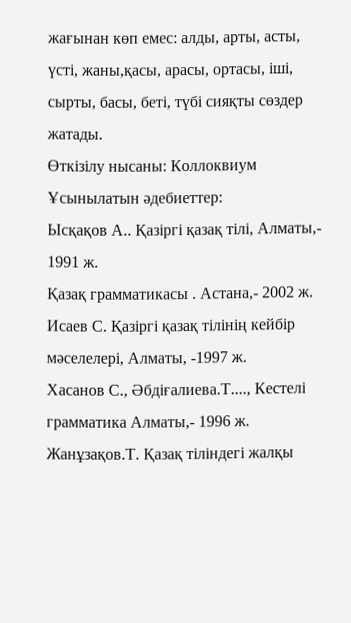жағынан көп емес: алды, арты, асты, үсті, жаны,қасы, арасы, ортасы, іші, сырты, басы, беті, түбі сияқты сөздер жатады.
Өткізілу нысаны: Коллоквиум
Ұсынылатын әдебиеттер:
Ысқақов А.. Қазіргі қазақ тілі, Алматы,- 1991 ж.
Қазақ грамматикасы . Астана,- 2002 ж.
Исаев С. Қазіргі қазақ тілінің кейбір мәселелері, Алматы, -1997 ж.
Хасанов С., Әбдіғалиева.Т...., Кестелі грамматика Алматы,- 1996 ж.
Жанұзақов.Т. Қазақ тіліндегі жалқы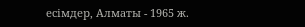есімдер, Алматы - 1965 ж.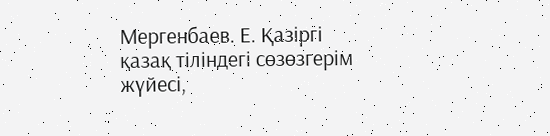Мергенбаев. Е. Қазіргі қазақ тіліндегі сөзөзгерім жүйесі,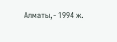Алматы,- 1994 ж.